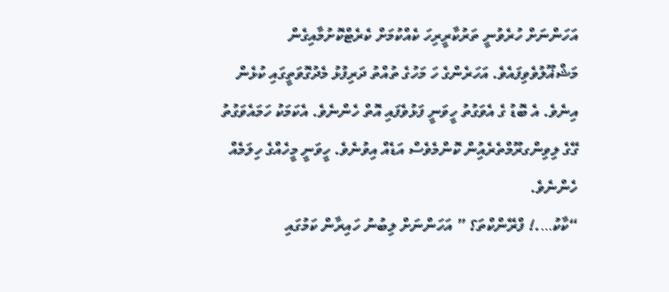އަހަންނަށް ހުރެވުނީ ތަރުކާރީރިހަ ކެއްކުމަށް ކެރެޓްކޮށުމާއިގެން މަޝްޣޫލުވެވިފައެވެ. އަހަރެންގެ ހަ މަހުގެ ތުއްތު ދަރިފުޅު މެދުގޮވަތީގައި ކުޅެން އިނެވެ. އެ ބޮޑު ގެ އެވަގުތު ހީވަނީ ފަޅުވެފައި އޮތް ހެންނެވެ. އެކަމަކު ހަމައެވަގުތު ގޭގެ ލިވިންގރޫމްތެރެއުިން ކޮންމެވެސް އަޑެއް އިވުނެވެ. ހީވަނީ މީހެއްގެ ހިލަމެއް ހެންނެވެ.
“ކާކު….! ފްރޭންކްތަ؟ ” އަހަންނަށް ލިބުނު ހައިރާން ކަމުގައި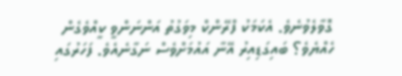ގޮވާލެވުނެވެ. އެކަމަކު ފްރޭންކް މިވަގުތު އަންނަންވީ ކީއްވެގެން ހެއްޔެވެ؟ ބައިގަޑިއިރު އޭނާ އައުމަށްވެސް ނަގާނެއެވެ. ފަހަރުގައި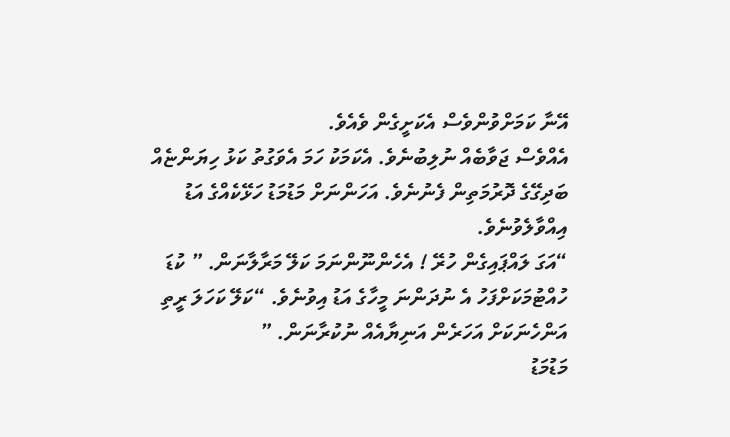އޭނާ ކަމަށްވުންވެސް އެކަށީގެން ވެއެވެ.
އެއްވެސް ޖަވާބެއް ނުލިބުނެވެ. އެކަމަކު ހަމަ އެވަގުތު ކަޅު ހިޔަންޏެއް ބަދިގޭގެ ދޮރުމަތިން ފެނުނެވެ. އަހަންނަށް މަޑުމަޑު ހަޅޭކެއްގެ އަޑު އިއްވާލެވުނެވެ.
“އަގަ ލައްޕައިގެން ހުރޭ ! އެހެންނޫންނަމަ ކަލޭ މަރާލާނަން. ” ކުޑަ ހުއްޓުމަކަށްފަހު އެ ނުދަންނަ މީހާގެ އަޑު އިވުނެވެ. “ކަލޭ ކަހަލަ ރީތި އަންހެނަކަށް އަހަރެން އަނިޔާއެއް ނުކުރާނަން. ”
މަޑުމަޑު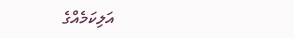އަލިކަމެއްގެ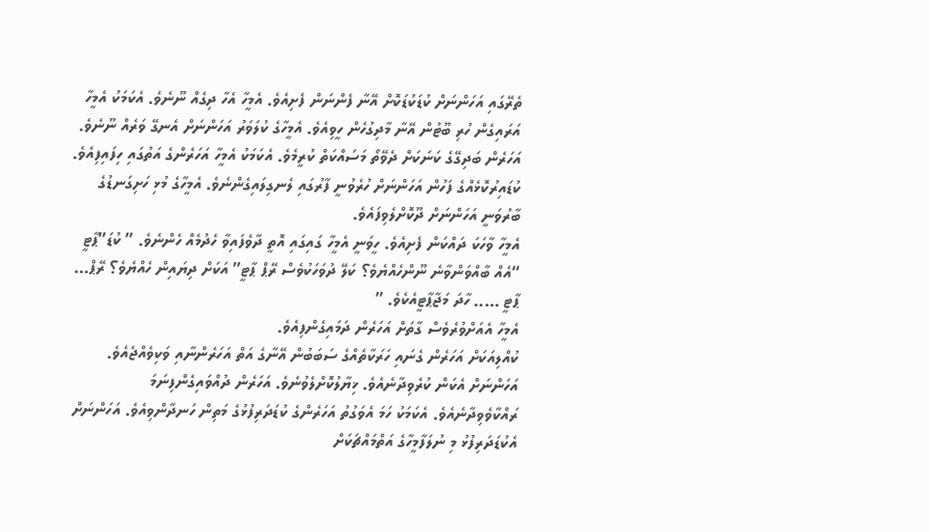ތެރޭގައި އަހަންނަށް ކުޑަކުޑަކޮށް އޭނާ ފެންނަން ފެށިއެވެ. އެމީހާ އެހާ ދިގެއް ނޫނެވެ. އެކަމަކު އެމީހާ އަރައިގެން ހުރި ބޫޓުން އޭނާ މާދިގުހެން ހީވިއެވެ. އެމީހާގެ ކުލަވަރު އަހަންނަށް އެނގޭ ވަރެއް ނޫނެވެ. އަހަރެން ބަދިގޭގެ ކަނަކަށް ދެވޭތޯ މަސައްކަތް ކުރީމެވެ. އެކަމަކު އެމީހާ އަހަރެންގެ އަތުގައި ހިފައިފިއެވެ. ކުޑައިރުކޮޅެއްގެ ފަހުން އަހަންނަށް ހުރެވުނީ ފާރުގައި ލެނގިލައިގެންނެވެ. އެމީހާގެ މުޅި ހަށިގަނޑުގެ ބާރުވަނީ އަހަންނަށް ދޫކޮށްލެވިފައެވެ.
އެމީހާ ވާހަކަ ދައްކަން ފެށިއެވެ. ހީވަނީ އެމީހާ ގައިގައި އޮތީ ދާވެފައިވާ ހެދުމެއް ހެންނެވެ. ” ކުޑަ”ޕާޓީ “އެއް ބާއްވަންވާނެ ނޫންހެއްޔެވެ؟ ކަލޭ ދުވަހަކުވެސް ރޭޕް ޕާޓީ” އަކަށް ދިޔައިން ހެއްޔެވެ؟ ރޭޕް… ޕާޓީ ….. ހާދަ މަޖާޕާޓީއެކެވެ. ”
އެމީހާ އެއަށްވުރެވެސް ގާތަށް އަހަރެން ދަމައިގެންފިއެވެ.
ކުއްލިއަކަށް އަހަރެން ގެނައި ހަރަކާތެއްގެ ސަބަބުން އޭނާގެ އަތް އަހަރެންނާއި ވަކިވެއްޖެއެވެ. އަހަންނަށް އެކަން ކުރެވިދާނެއެވެ. ޚިޔާލުކޮށްލެވުނެވެ. އަހަރެން ދުއްވައިގެންފިނަމަ ރައްކާވެވިދާނެއެވެ. އެކަމަކު ހަމަ އެވަގުތު އަހަރެންގެ ކުޑަދަރިފުޅުގެ މަތިން ހަނދާންވިއެވެ. އަހަންނަށް އެކުޑަދަރިފުޅު މި ނުލަފާމީހާގެ އަތްމައްޗަކަށް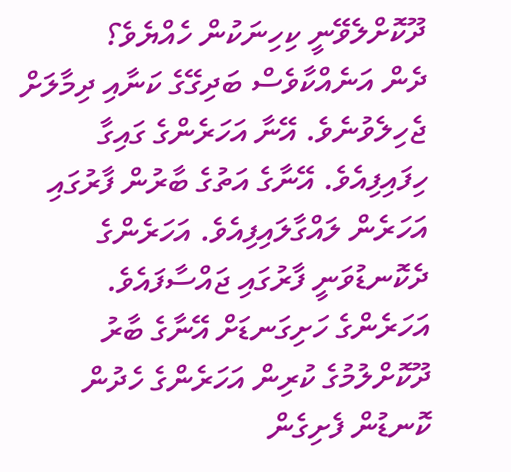ދޫކޮށްލެވޭނީ ކިހިނަކުން ހެއްޔެވެ؟
ދެން އަނެއްކާވެސް ބަދިގޭގެ ކަނާއި ދިމާލަށް ޖެހިލެވުނެވެ. އޭނާ އަހަރެންގެ ގައިގާ ހިފައިފިއެވެ. އޭނާގެ އަތުގެ ބާރުން ފާރުގައި އަހަރެން ލައްގާލައިފިއެވެ. އަހަރެންގެ ދެކޮނޑުވަނީ ފާރުގައި ޖައްސާފައެވެ. އަހަރެންގެ ހަށިގަނޑަށް އޭނާގެ ބާރު ދޫކޮށްލުމުގެ ކުރިން އަހަރެންގެ ހެދުން ކޮނޑުން ފެށިގެން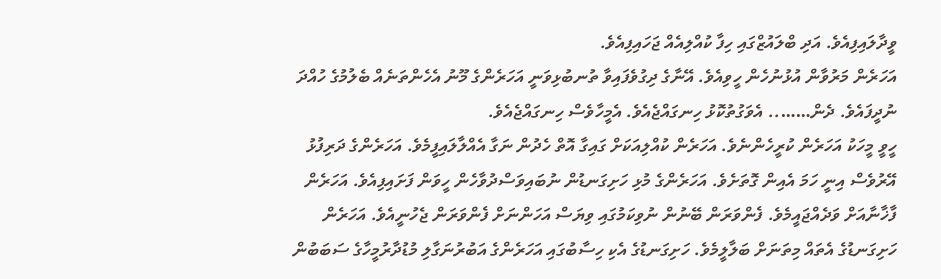ވީދާލައިފިއެވެ. އަދި ބްލައުޒްގައި ހިފާ ކުއްލިއެއް ޖަހައިފިއެވެ.
އަހަރެން މަރުވާން އުޅުނުހެން ހީވިއެވެ. އޭނާގެ ދިގުވެފައިވާ ތުނބުޅިވަނީ އަހަރެންގެ މޫނު އެހެންތަނެއް ބެލުމުގެ ހުއްދަ ނުދީފައެވެ. ދެން…….. އެވަގުތުކޮޅު ހިނގައްޖެއެވެ. އެމީހާވެސް ހިނގައްޖެއެވެ.
ހީވީ މީހަކު އަހަރެން ކުރީހެންނެވެ. އަހަރެން ކުއްލިއަކަށް ގައިގާ އޮތް ހެދުން ނަގާ އެއްލާލައިފީމެވެ. އަހަރެންގެ ދަރިފުޅު އޭރުވެސް އިނީ ހަމަ އެއިން ގޮތަށެވެ. އަހަރެންގެ މުޅި ހަށިގަނޑުން ނުބައިވަސްދުވާހެން ހީވަން ފަށައިފިއެވެ. އަހަރެން ފާޚާނާއަށް ވަދެއްޖައީމެވެ. ފެންވަރަން ބޭނުން ނުވިކަމުގައި ވިޔަސް އަހަންނަށް ފެންވަރަން ޖެހުނީއެވެ. އަހަރެން ހަށިގަނޑުގެ އެތައް މިތަނަށް ބަލާލީމެވެ. ހަށިގަނޑުގެ އެކި ހިސާބުގައި އަހަރެންގެ އަބުރުނަގާލި މުޑުދާރުމީހާގެ ސަބަބުން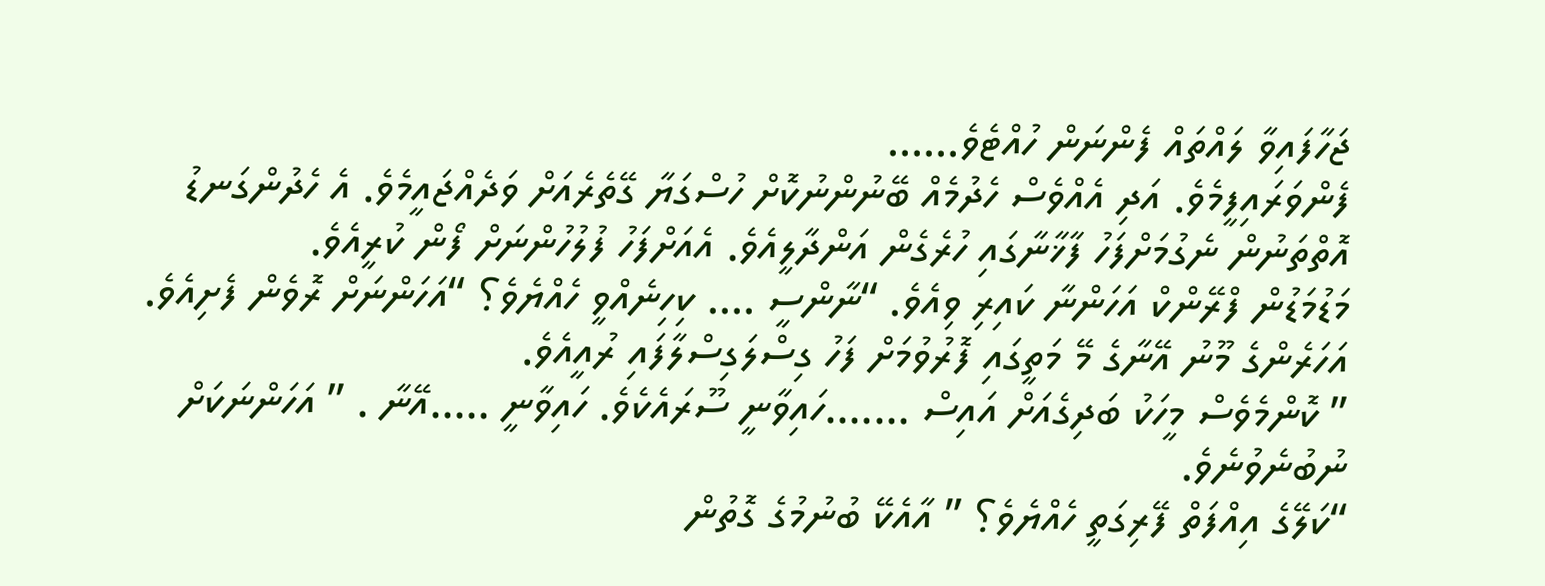ޖަހާފައިވާ ލައްތައް ފެންނަން ހުއްޓެވެ……
ފެންވަރައިފީމެވެ. އަދި އެއްވެސް ހެދުމެއް ބޭނުންނުކޮށް ހުސްގަޔާ ގޭތެރެއަށް ވަދެއްޖައީމެވެ. އެ ހެދުންގަނޑު އޮތްތަނުން ނެގުމަށްފަހު ފާޚާނާގައި ހުރެގެން އަންދާލީއެވެ. އެއަށްފަހު ފުލުހުންނަށް ފޯން ކުރީއެވެ.
މަޑުމަޑުން ފްރޭންކް އަހަންނާ ކައިރި ވިއެވެ. “ނާންސީ …. ކިހިނެއްވީ ހެއްޔެވެ؟ “އަހަންނަށް ރޮވެން ފެށިއެވެ. އަހަރެންގެ މޫނު އޭނާގެ މޭ މަތީގައި ފޮރުވުމަށް ފަހު ގިސްލަގިސްލާފައި ރުއީއެވެ.
” ކޮންމެވެސް މީހަކު ބަދިގެއަށް އައިސް …….ހައިވާނީ ސޫރައެކެވެ. ހައިވާނީ …..އޭނާ . ” އަހަންނަކަށް ނުބުނެވުނެވެ.
“ކަލޭގެ އިއްފަތް ފޭރިގަތީ ހެއްޔެވެ؟ ” އާއެކޭ ބުނުމުގެ ގޮތުން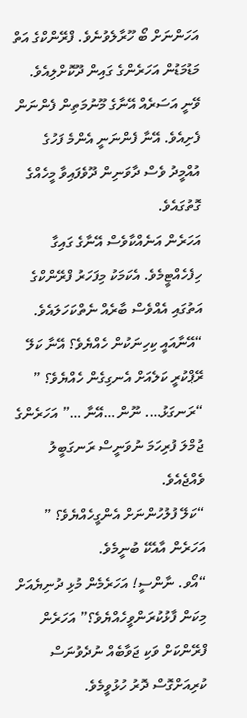އަހަންނަށް ބޯ ހޫރާލެވުނެވެ. ފްރޭންކްގެ އަތް މަޑުމަޑުން އަހަރެންގެ ގައިން ދޫކޮށްލިއެވެ. ވޭނީ އަސަރެއް އޭނާގެ މޫނުމަތިން ފެންނަން ފެށިއެވެ. އޭނާ ފެންނަނީ އެންމެ ފަހުގެ އުއްމީދު ވެސް ދާވަނިން ދޫވެފައިވާ މީހެއްގެ ގޮތުގައެވެ.
އަހަރެން އަނެއްކާވެސް އޭނާގެ ގައިގާ ހިފެހެއްޓީމެވެ. އެކަމަކު މިފަހަރު ފްރޭންކްގެ އަތުގައި އެއްވެސް ބާރެއް ނެތްކަހަލައެވެ.
“އޭނާއައީ ކިހިނަކުން ހެއްޔެވެ؟ އޭނާ ކަލޭ ރޭޕްކުރީ ކަލެއަށް އެނގިގެން ހެއްޔެވެ؟ ”
“ރަނގަޅު…. ނޫން …އޭނާ …” އަހަރެންގެ ޖުމްލަ ފުރިހަމަ ނުވަނީސް ރަނގަބީލު ވެއްޖެއެވެ.
“ކަލޭ ފުލުހުންނަށް އެންގީހެއްޔެވެ؟ ”
އަހަރެން އާއެކޭ ބުނީމެވެ.
“އޯވ. ނާންސީ! އަހަރެމެން މުޅި ދުނިޔެއަށް މިކަން ފާޅުކުރަންވީހެއްޔެވެ؟” އަހަރެން ފްރޭންކަށް ވަކި ޖަވާބެއް ނުދެވުނަސް ކުރިއަށްގޮސް ދޮރު ހުޅުވީމެވެ.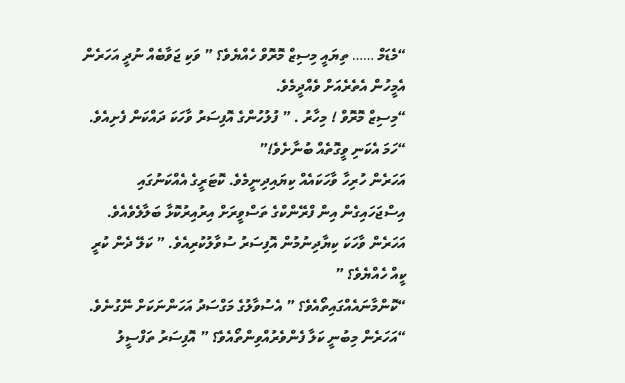“މެޑަމް …… ތިޔައީ މިސިޒް މޮރޮވް ހެއްޔެވެ؟ ” ވަކި ޖަވާބެއް ނުދީ އަހަރެން އެމީހުން އެތެރެއަށް ވެއްދީމެވެ.
“މިސިޒް މޮރޮވް ! މިހާރު . ” ފުލުހުންގެ އޮފިސަރު ވާހަކަ ދައްކަން ފެށިއެވެ. “ހަމަ އެކަނި ވީގޮތެއް ބުނާށެވެ!”
އަހަރެން ހުރިހާ ވާހަކައެއް ކިޔައިދިނީމެވެ. ކޮޓަރީގެ އެއްކަނުގައި އިސްޖަހައިގެން އިން ފްރޭންކްގެ ތަސްވީރަށް އިރުއިރުކޮޅާ ބަލާލެވެއެވެ.
އަހަރެން ވާހަކަ ކިޔާދިނުމުން އޮފިސަރު ސުވާލުކުރިއެވެ. ” ކަލޭ ދެން ކުރީ ކީއް ހެއްޔެވެ؟ ”
“ކޮންމާނައެއްގައިތޯއެވެ؟ ” އެސުވާލުގެ މަގްސަދު އަހަންނަކަށް ނޭގުނެވެ.
“އަހަރެން މިބުނީ ކަލާ ފެންވެރުއްވިންތޯއެވެ؟ ” އޮފިސަރު ތަފްސީލު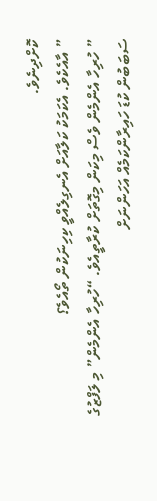ކޮށްދިނެވެ.
” އާއެކެވެ. އެކަމަކު ކަލާއަށް އެނގިލެއްވީ ކިހިނަކުން ތޯއެވެ؟
” ހުރިހާ އެންމެން ވެސް މިކަން މިގޮތަށް ކުރާތީއެވެ. “ހުރިހާ އެންމެން” މި ލަފްޒުގެ ސަބަބުން ކުޑަ ހައިރާންކަމެއް އަހަންނަށް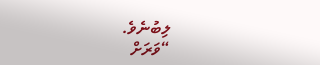ލިބުނެވެ.
“ވަރަށް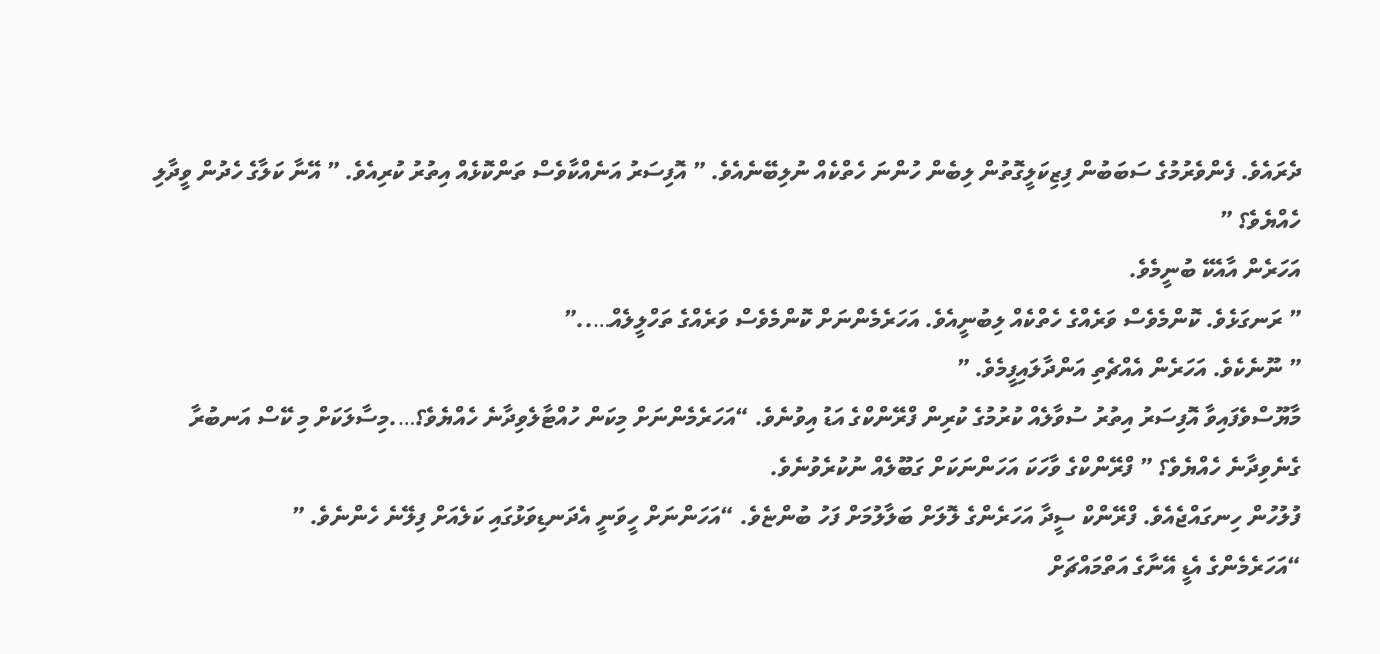ދެރައެވެ. ފެންވެރުމުގެ ސަބަބުން ފިޒިކަލީގޮތުން ލިބެން ހުންނަ ހެތްކެއް ނުލިބޭނެއެވެ. ” އޮފިސަރު އަނެއްކާވެސް ތަންކޮޅެއް އިތުރު ކުރިއެވެ. ” އޭނާ ކަލާގެ ހެދުން ވީދާލި ހެއްޔެވެ؟ ”
އަހަރެން އާއެކޭ ބުނީމެވެ.
” ރަނގަޅެވެ. ކޮންމެވެސް ވަރެއްގެ ހެތްކެއް ލިބުނީއެވެ. އަހަރެމެންނަށް ކޮންމެވެސް ވަރެއްގެ ތަހްލީލެއް…..”
” ނޫނެކެވެ. އަހަރެން އެއްޗެތި އަންދާލައިފީމެވެ. ”
މާޔޫސްވެފައިވާ އޮފިސަރު އިތުރު ސުވާލެއް ކުރުމުގެ ކުރިން ފްރޭންކްގެ އަޑު އިވުނެވެ. “އަހަރެމެންނަށް މިކަން ހުއްޓާލެވިދާނެ ހެއްޔެވެ؟….މިސާލަކަށް މި ކޭސް އަނބުރާ ގެނެވިދާނެ ހެއްޔެވެ؟ ” ފްރޭންކްގެ ވާހަކަ އަހަންނަކަށް ގަބޫލެއް ނުކުރެވުނެވެ.
ފުލުހުން ހިނގައްޖެއެވެ. ފްރޭންކް ސީދާ އަހަރެންގެ ލޮލަށް ބަލާލުމަށް ފަހު ބުންޏެވެ. “އަހަންނަށް ހީވަނީ އެދަނޑިވަޅުގައި ކަލެއަށް ފިލޭނެ ހެންނެވެ. ”
“އަހަރެމެންގެ އެޑީ އޭނާގެ އަތްމައްޗަށް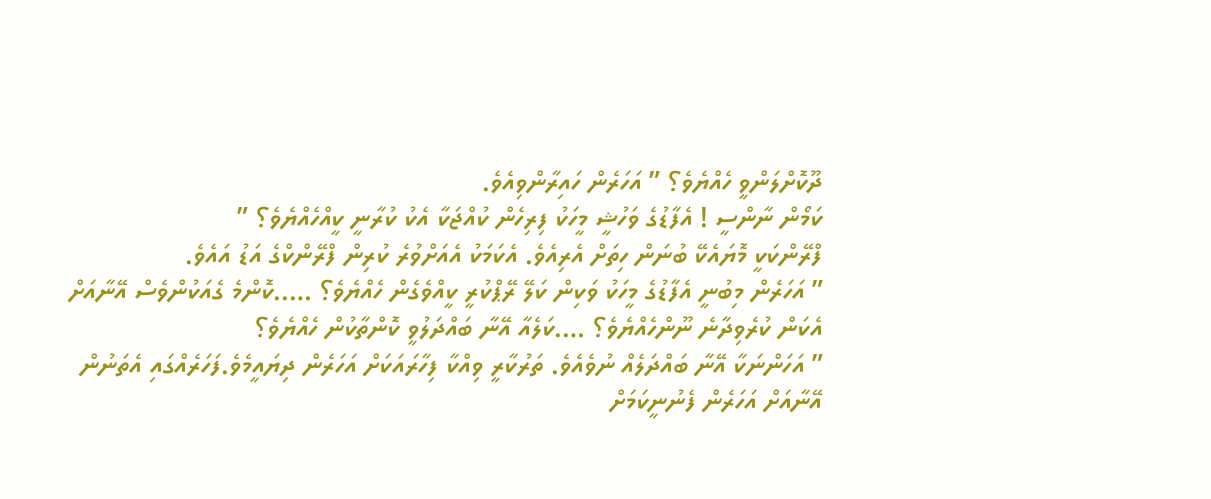ދޫކޮށްލަންވީ ހެއްޔެވެ؟ ” އަހަރެން ހައިރާންވިއެވެ.
ކަމޯން ނާންސީ ! އެފާޑުގެ ވަހުޝީ މީހަކު ފިރިހެން ކުއްޖަކާ އެކު ކުރާނީ ކީއްހެއްޔެވެ؟ ”
ފްރޭންކަކީ މޮޔައެކޭ ބުނަން ހިތަށް އެރިއެވެ. އެކަމަކު އެއަށްވުރެ ކުރިން ފްރޭންކްގެ އަޑު އައެވެ.
” އަހަރެން މިބުނީ އެފާޑުގެ މީހަކު ވަކިން ކަލޭ ރޭޕްކުރީ ކީއްވެގެން ހެއްޔެވެ؟ …..ކޮންމެ ގެއަކުންވެސް އޭނާއަށް އެކަން ކުރެވިދާނެ ނޫންހެއްޔެވެ؟ ….ކަލެއާ އޭނާ ބައްދަލުވީ ކޮންތާކުން ހެއްޔެވެ؟
” އަހަންނަކާ އޭނާ ބައްދަލެއް ނުވެއެވެ. ތަރުކާރީ ވިއްކާ ފިހާރައަކަށް އަހަރެން ދިޔައީމެވެ.ފަހަރެއްގައި އެތަނުން އޭނާއަށް އަހަރެން ފެނުނީކަމަށް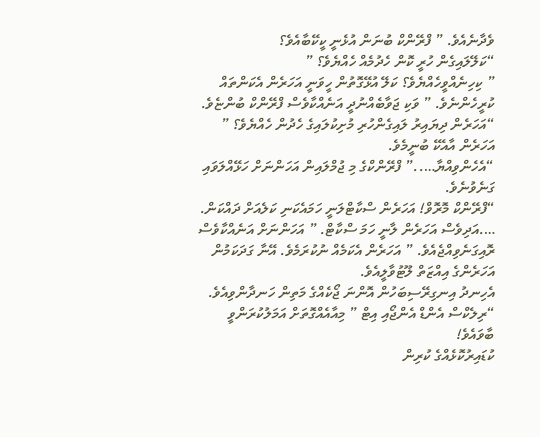ވެދާނެއެވެ. ” ފްރޭންކް ބުނަން އުޅެނީ ކީކޭބާއެވެ؟
“ކަލޭލައިގެން ހުރީ ކޮން ހެދުމެއް ހެއްޔެވެ؟ ”
” ކިހިނެއްވީހެއްޔެވެ؟ ކަލޭ އުޅޭގޮތުން ހީވަނީ އަހަރެން އެކަންތައް ކުރީހެންނެވެ. ” ވަކި ޖަވާބެއްނުދީ އަނެއްކާވެސް ފްރޭންކް ބުންޏެވެ.
“އަހަރެން ދިޔައިރު ލައިގެންހުރި މުށިކުލައިގެ ހެދުން ހެއްޔެވެ؟ ” އަހަރެން އާއެކޭ ބުނީމެވެ.
“އެހެންވިއްޔާ…..” ފްރޭންކްގެ މި ޖުމްލައިން އަހަންނަށް ހަޅޭއްލަވައި ގަނެވުނެވެ.
“ފްރޭންކް މޮރޮވް! އަހަރެން ސްކާޓްލަނީ ހަމައެކަނި ކަލެއަށް ދައްކަން. ….އަދިވެސް އަހަރެން ލާނީ ހަމަ ސްކާޓް. ” އަހަންނަށް އަނެއްކާވެސް ރޮއިގަނެވިއްޖެއެވެ. ” އަހަރެން އެކަމެއް ނުކުރަމެވެ. އޭނާ ގަދަކަމުން އަހަރެންގެ އިއްޒަތް ލޫޓުވާލީއެވެ.
އެހިނދު އިނގިރޭސިބަހުން އޮންނަ ޖޯކެއްގެ މަތިން ހަނދާންވިއެވެ. “ރިލެކްސް އެންޑް އެންޖޯއި އިޓް ” މިއާއެއްގޮތަށް އަމަލުކުރަންވީ ބާވައެވެ!
ކުޑައިރުކޮޅެއްގެ ކުރިން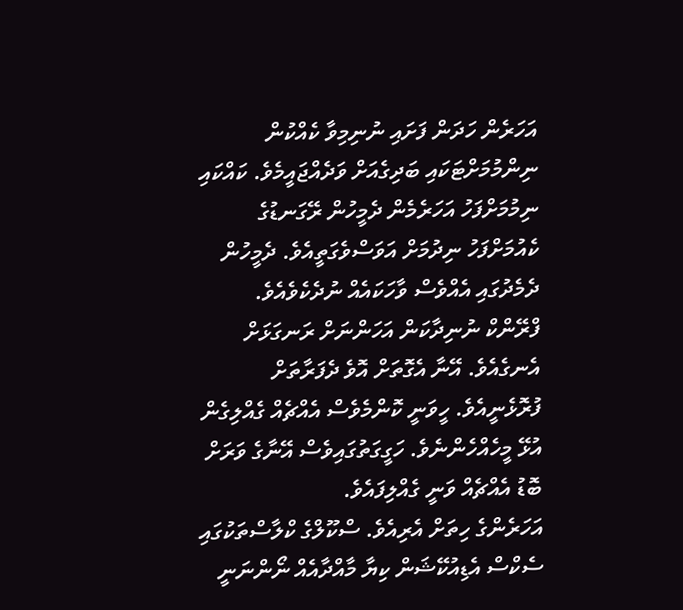އަހަރެން ހަދަން ފަށައި ނުނިމިވާ ކެއްކުން ނިންމުމަށްޓަކައި ބަދިގެއަށް ވަދެއްޖައީމެވެ. ކައްކައި ނިމުމަށްފަހު އަހަރެމެން ދެމީހުން ރޭގަނޑުގެ ކެއުމަށްފަހު ނިދުމަށް އަވަސްވެގަތީއެވެ. ދެމީހުން ދެމެދުގައި އެއްވެސް ވާހަކައެއް ނުދެކެވެއެވެ.
ފްރޭންކް ނުނިދާކަން އަހަންނަށް ރަނގަޅަށް އެނގެއެވެ. އޭނާ އެގޮތަށް އޮވެ ދެފަރާތަށް ފުރޮޅެނީއެވެ. ހީވަނީ ކޮންމެވެސް އެއްޗެއް ގެއްލިގެން އުޅޭ މީހެއްހެންނެވެ. ހަގީގަތުގައިވެސް އޭނާގެ ވަރަށް ބޮޑު އެއްޗެއް ވަނީ ގެއްލިފައެވެ.
އަހަރެންގެ ހިތަށް އެރިއެވެ. ސްކޫލްގެ ކްލާސްތަކުގައި ސެކްސް އެޑިއުކޭޝަން ކިޔާ މާއްދާއެއް ނޯންނަނީ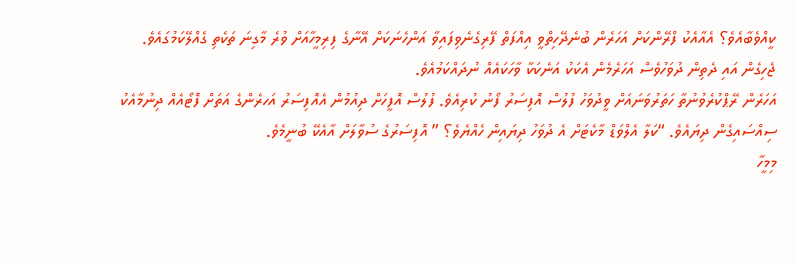ކީއްވެބާއެވެ؟ އެއާއެކު ފްރޭންކަށް އަހަރެން ބުނެދޭހިތްވީ އިއްފަތް ފޭރިގެނެވިފައިވާ އަންހެނަކަށް އޭނާގެ ފިރިމީހާއަށް ވުރެ މާގިނަ ތަކެތި ގެއްލޭކަމުގައެވެ.
ޖެހިގެން އައި ދެތިން ދުވަހުވެސް އަހަރެމެން އެކަކު އަނެކަކާ ވާހަކައެއް ނުދައްކަމުއެވެ.
އަހަރެން ރޭޕްކުރެވުނުތާ ހަތަރުވަނައަށް ވީދުވަހު ފުލުސް އޮފިސަރު ފޯނު ކުރިއެވެ. ފުލުސް އޮފީހަށް ދިއުމުން އެއޮފިސަރު އަހރެންގެ އަތަށް ފޮޓޯއެއް ދިނުމާއެކު ސިއްސައިގެން ދިޔައެވެ. “ކަލާ އެލްވަޑް މާކެޓަށް އެ ދުވަހު ދިޔައިން ހެއްޔެވެ؟ ” އޮފިސަރުގެ ސުވާލަށް އާއެކޭ ބުނީމެވެ.
މިމީހާ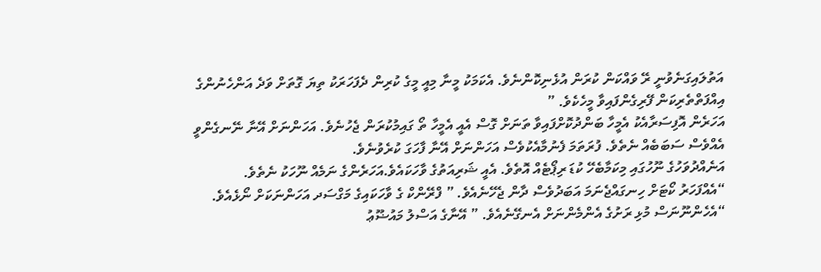އަތުލައިގަނެވުނީ ރޭ ވައްކަން ކުރަން އުޅެނިކޮންނެވެ. އެކަމަކު މީނާ މިއީ މީގެ ކުރިން ދެފަހަރަކު ތިޔަ ގޮތަށް ވަދެ އަންހެނުންގެ އިއްފަތްތެރިކަން ފޭރިގެންފައިވާ މީހެކެވެ. ”
އަހަރެން އޮފިސަރާއެކު އެމީހާ ބަންދުކޮށްފައިވާ ތަނަށް ގޮސް އެއީ އެމީހާ ތޯ ގައިމުކުރަން ޖެހުނެވެ. އަހަންނަށް އޭނާ ނޭނގެންވީ އެއްވެސް ސަބަބެއް ނެތެވެ. ފުރަތަމަ ފެނުމާއެކުވެސް އަހަންނަށް އޭނާ ފާހަގަ ކުރެވުނެވެ.
އަނެއްދުވަހުގެ ނޫހުގައި މިކަމާބެހޭ ކުޑަ ރިޕޯޓެއް އޮތެވެ. އެއީ ޝަރިއަތުގެ ވާހަކައެވެ.އަހަރެންގެ ނަމެއް ނޫހަކު ނެތެވެ.
“އެއްފަހަރު ކޯޓަށް ހިނގައްޖެނަމަ އަބަދުވެސް ދާން ޖެހޭނެއެވެ. ” ފްރޭންކް ގެ ވާހަކައިގެ މަގްސަދ އަހަންނަކަށް ނޯޅެއެވެ. “އެހެންނޫނަސް މުޅި ރަށުގެ އެންމެންނަށް އެނގޭނެއެވެ. ” އޭނާގެ އަސްލު މައުޟޫޢު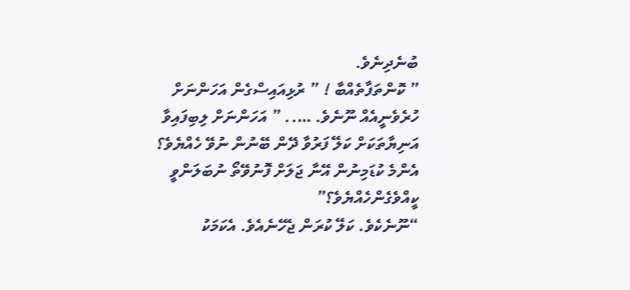ބުނެދިނެވެ.
” ކޮންތަފާތެއްބާ ! ” ރުޅިއައިސްގެން އަހަންނަށް ހުރެވެނީއެއް ނޫނެވެ. ….. ” އަހަންނަށް ލިބިފައިވާ އަނިޔާތަކަށް ކަލޭ ފަރުވާ ދޭން ބޭނުން ނުވޭ ހެއްޔެވެ؟ އެންމެ ކުޑަމިނުން އޭނާ ޖަލަށް ފޮނުވޭތޯ ނުބަލަންވީ ކީއްވެގެންހެއްޔެވެ؟”
“ނޫނެކެވެ. ކަލޭ ކުރަން ޖެހޭނެއެވެ. އެކަމަކު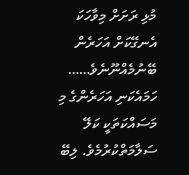މުޅި ރަށަށް މިވާހަކަ އެނގޭކަށް އަހަރެން ބޭނުމެއްނޫނެވެ…… ހަމައެކަނި އަހަރެންގެ މި މަސައްކަތަކީ ކަލޭ ސަލާމަތްކުރުމެވެ. ލިބޭ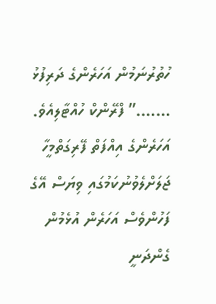ހުތުރުނަމުން އަހަރެންގެ ދަރިފުޅު …….” ފްރޭންކް ހުއްޓާލިއެވެ.
އަހަރެންގެ އިއްފަތް ފޭރިގަތްމީހާ ޖަލަށްލެވުނުކަމުގައި ވިޔަސް އޭގެ ފަހުންވެސް އަހަރެން އުޅެމުން ގެންދަނީ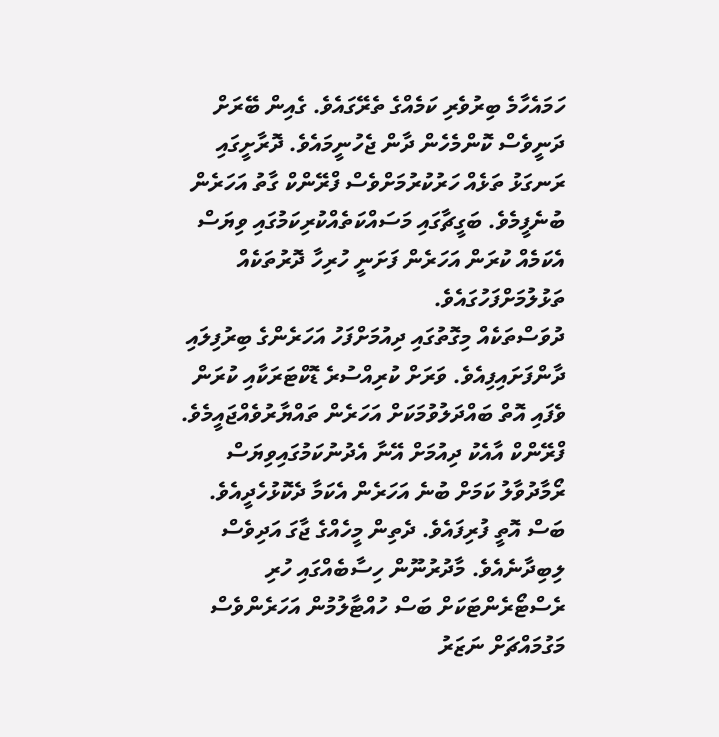ހަމައެހާމެ ބިރުވެރި ކަމެއްގެ ތެރޭގައެވެ. ގެއިން ބޭރަށް ދަނީވެސް ކޮންމެހެން ދާން ޖެހުނީމައެވެ. ދޮރާށީގައި ރަނގަޅު ތަޅެއް ހަރުކުރުމަށްވެސް ފްރޭންކް ގާތު އަހަރެން ބުނެފީމެވެ. ބަގީޗާގައި މަސައްކަތެއްކުރިކަމުގައި ވިޔަސް އެކަމެއް ކުރަން އަހަރެން ފަށަނީ ހުރިހާ ދޮރުތަކެއް ތަޅުލުމަށްފަހުގައެވެ.
ދުވަސްތަކެއް މިގޮތުގައި ދިއުމަށްފަހު އަހަރެންގެ ބިރުފިލައި ދާންފަށައިފިއެވެ. ވަރަށް ކުރިއްސުރެ ޑޮކްޓަރަކާއި ކުރަން ވެފައި އޮތް ބައްދަލުވުމަކަށް އަހަރެން ތައްޔާރުވެއްޖައީމެވެ. ފްރޭންކް އާއެކު ދިއުމަށް އޭނާ އެދުނުކަމުގައިވިޔަސް ރޯމާދުވާލު ކަމަށް ބުނެ އަހަރެން އެކަމާ ދެކޮޅުހެދީއެވެ.
ބަސް އޮތީ ފުރިފައެވެ. ދެތިން މީހެއްގެ ޖާގަ އަދިވެސް ލިބިދާނެއެވެ. މާދުރުނޫން ހިސާބެއްގައި ހުރި ރެސްޓޯރެންޓަކަށް ބަސް ހުއްޓާލުމުން އަހަރެންވެސް މަގުމައްޗަށް ނަޒަރު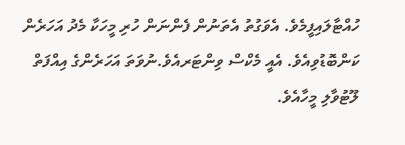ހުއްޓާލައިފީމެވެ. އެވަގުތު އެތަނުން ފެންނަން ހުރި މީހަކާ މެދު އަހަރެން ކަންބޮޑުވިއެވެ. އެއީ މެކްސް ވިންޓަރއެވެ.ނުވަތަ އަހަރެންގެ އިއްފަތް ލޫޓުވާލި މީހާއެވެ.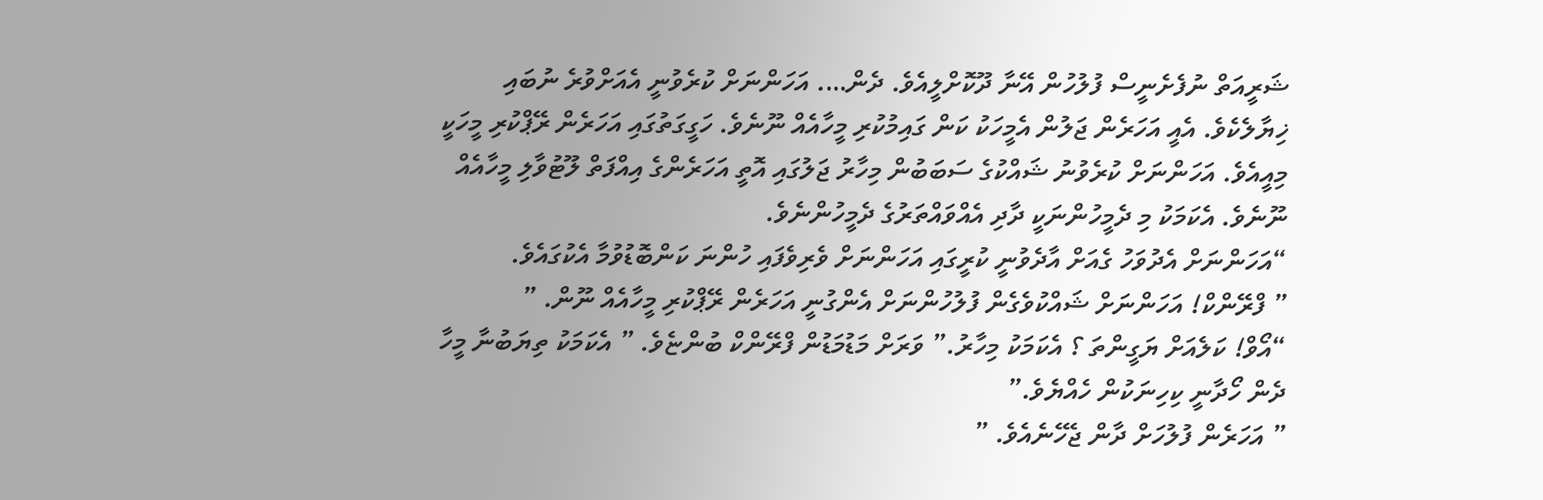ޝަރީއަތް ނުފެށެނީސް ފުލުހުން އޭނާ ދޫކޮށްލީއެވެ. ދެން…. އަހަންނަށް ކުރެވުނީ އެއަށްވުރެ ނުބައި ޚިޔާލެކެވެ. އެއީ އަހަރެން ޖަލުން އެމީހަކު ކަން ގައިމުކުރި މީހާއެއް ނޫނެވެ. ހަގީގަތުގައި އަހަރެން ރޭޕްކުރި މީހަކީ މިއީއެވެ. އަހަންނަށް ކުރެވުނު ޝައްކުގެ ސަބަބުން މިހާރު ޖަލުގައި އޮތީ އަހަރެންގެ އިއްފަތް ލޫޓުވާލި މީހާއެއް ނޫނެވެ. އެކަމަކު މި ދެމީހުންނަކީ ދާދި އެއްވައްތަރުގެ ދެމީހުންނެވެ.
“އަހަންނަށް އެދުވަހު ގެއަށް އާދެވުނީ ކުރީގައި އަހަންނަށް ވެރިވެފައި ހުންނަ ކަންބޮޑުވުމާ އެކުގައެވެ.
” ފްރޭންކް! އަހަންނަށް ޝައްކުވެގެން ފުލުހުންނަށް އެންގުނީ އަހަރެން ރޭޕްކުރި މީހާއެއް ނޫން. ”
“އޯވް! ކަލެއަށް ޔަގީންތަ ؟ އެކަމަކު މިހާރު.” ވަރަށް މަޑުމަޑުން ފްރޭންކް ބުންޏެވެ. ” އެކަމަކު ތިޔަބުނާ މީހާ ދެން ހޯދާނީ ކިހިނަކުން ހެއްޔެވެ.”
” އަހަރެން ފުލުހަށް ދާން ޖެހޭނެއެވެ. ”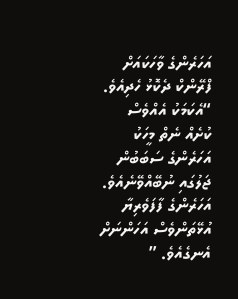އަހަރެންގެ ވާހަކައަށް ފްރޭންކް ދެކޮޅު ހެދިއެވެ.
“އެކަމަކު އެއްވެސް ކުށެއް ނެތް މީހަކު އަހަރެންގެ ސަބަބުން ޖަލުގައި ނުބޭއްވޭނެއެވެ. އަހަރެންގެ ފާފަވެރިޔާ އުޅޭތަންވެސް އަހަންނަށް އެނގެއެވެ. ”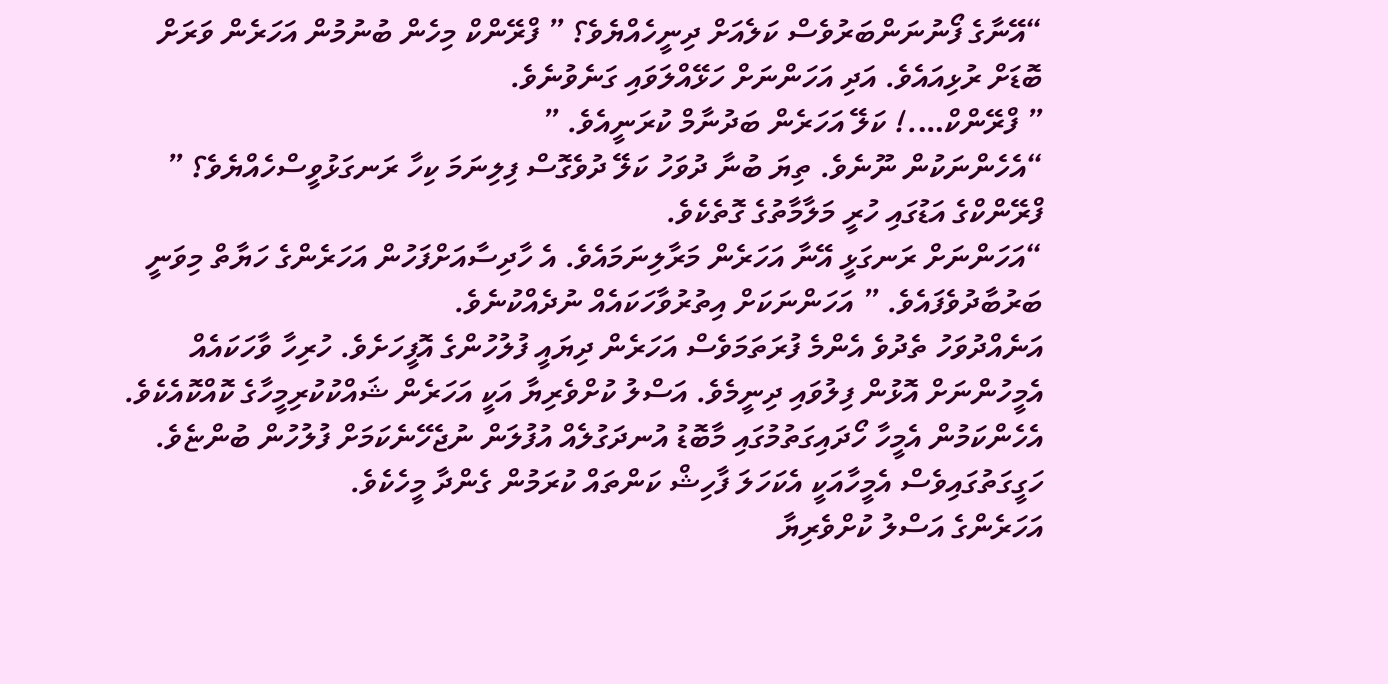“އޭނާގެ ފޯނުނަންބަރުވެސް ކަލެއަށް ދިނީހެއްޔެވެ؟ ” ފްރޭންކް މިހެން ބުނުމުން އަހަރެން ވަރަށް ބޮޑަށް ރުޅިއައެވެ. އަދި އަހަންނަށް ހަޅޭއްލަވައި ގަނެވުނެވެ.
” ފްރޭންކް….! ކަލޭ އަހަރެން ބަދުނާމް ކުރަނީއެވެ. ”
“އެހެންނަކުން ނޫނެވެ. ތިޔަ ބުނާ ދުވަހު ކަލޭ ދުވެގޮސް ފިލިނަމަ ކިހާ ރަނގަޅުވީސްހެއްޔެވެ؟ ” ފްރޭންކްގެ އަޑުގައި ހުރީ މަލާމާތުގެ ގޮތެކެވެ.
“އަހަންނަށް ރަނގަޅީ އޭނާ އަހަރެން މަރާލިނަމައެވެ. އެ ހާދިސާއަށްފަހުން އަހަރެންގެ ހަޔާތް މިވަނީ ބަރުބާދުވެފައެވެ. ” އަހަންނަކަށް އިތުރުވާހަކައެއް ނުދެއްކުނެވެ.
އަނެއްދުވަހު ތެދުވެ އެންމެ ފުރަތަމަވެސް އަހަރެން ދިޔައީ ފުލުހުންގެ އޮފީހަށެވެ. ހުރިހާ ވާހަކައެއް އެމީހުންނަށް އޮޅުން ފިލުވައި ދިނީމެވެ. އަސްލު ކުށްވެރިޔާ އަކީ އަހަރެން ޝައްކުކުރިމީހާގެ ކޮއްކޮއެކެވެ. އެހެންކަމުން އެމީހާ ހޯދައިގަތުމުގައި މާބޮޑު އުނދަގުލެއް އުފުލަން ނުޖެހޭނެކަމަށް ފުލުހުން ބުންޏެވެ. ހަގީގަތުގައިވެސް އެމީހާއަކީ އެކަހަލަ ފާހިޝް ކަންތައް ކުރަމުން ގެންދާ މީހެކެވެ.
އަހަރެންގެ އަސްލު ކުށްވެރިޔާ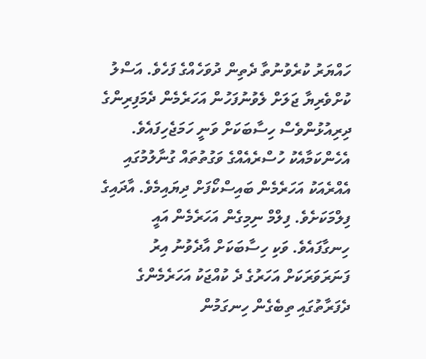ހައްޔަރު ކުރެވުނުތާ ދެތިން ދުވަހެއްގެ ފަހެވެ. އަސްލު ކުށްވެރިޔާ ޖަލަށް ލެވުނުފަހުން އަހަރެމެން ދެމަފިރިންގެ ދިރިއުޅުންވެސް ހިސާބަކަށް ވަނީ ހަމަޖެހިފައެވެ. އެހެންކަމާއެކު ހުސްރެއެއްގެ ވަގުތުތައް ގުނާލުމުގައި އެއްރެއަކު އަހަރެމެން ބައިސްކޯފަށް ދިޔައިމެވެ. އާދައިގެ ފިލްމަކަށެވެ. ފިލްމް ނިމިގެން އަހަރެމެން އައީ ހިނގާފައެވެ. ވަކި ހިސާބަކަށް އާދެވުނު އިރު ފަނަރަވަރަކަށް އަހަރުގެ ދެ ކުއްޖަކު އަހަރެމެންގެ ދެފަރާތުގައި ތިބެގެން ހިނގަމުން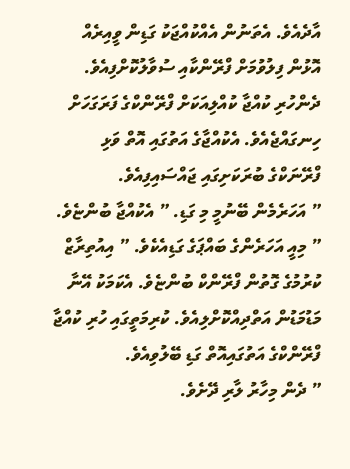އާދެއެވެ. އެތަނުން އެއްކުއްޖަކު ގަޑިން ވީއިރެއް އޮޅުން ފިލުވުމަށް ފްރޭންކާއި ސުވާލުކޮށްފިއެވެ.
ދެންހުރި ކުއްޖާ ކުއްލިއަކަށް ފްރޭންކްގެ ފަރަގަހަށް ހިނގައްޖެއެވެ. އެކުއްޖާގެ އަތުގައި އޮތް ވަޅި ފްރޭނަކްގެ ބުރަކަށިގައި ޖައްސައިފިއެވެ.
” އަހަރެމެން ބޭނުމީ މި ގަޑި. ” އެކުއްޖާ ބުންޏެވެ.
” މިއީ އަހަރެންގެ ބައްޕަގެ ގަޑިއެކެވެ. ” އިއުތިރާޒް ކުރުމުގެ ގޮތުން ފްރޭންކް ބުންޏެވެ. އެކަމަކު އޭނާ މަޑުމަޑުން އަތްދިއްކޮށްލިއެވެ. ކުރިމަތީގައި ހުރި ކުއްޖާ ފްރޭންކްގެ އަތުގައިއޮތް ގަޑި ބޭލުވިއެވެ.
” ދެން މިހާރު ލާރި ދޭށެވެ.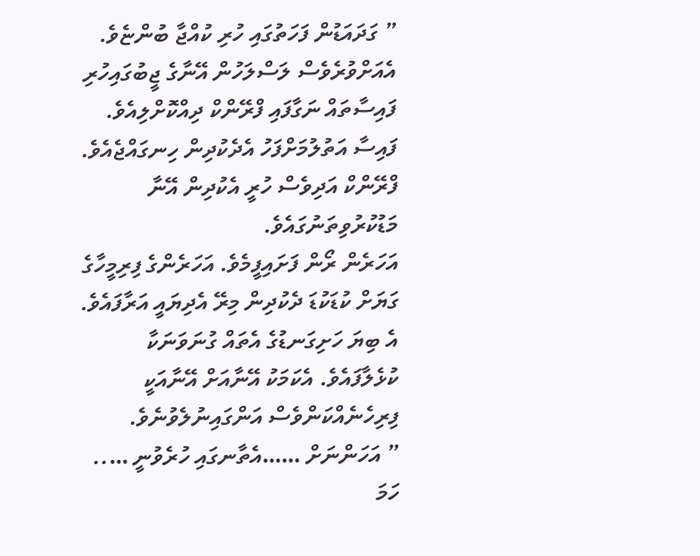” ގަދައަޑުން ފަހަތުގައި ހުރި ކުއްޖާ ބުންޏެވެ. އެއަށްވުރެވެސް ލަސްލަހުން އޭނާގެ ޖީބުގައިހުރި ފައިސާތައް ނަގާފައި ފްރޭންކް ދިއްކޮށްލިއެވެ. ފައިސާ އަތުލުމަށްފަހު އެދެކުދިން ހިނގައްޖެއެވެ.
ފްރޭންކް އަދިވެސް ހުރީ އެކުދިން އޭނާ މަޑުކުރުވިތަނުގައެވެ.
އަހަރެން ރޯން ފަށައިފީމެވެ. އަހަރެންގެ ފިރިމީހާގެ ގަޔަށް ކުޑަކުޑަ ދެކުދިން މިރޭ އެދިޔައީ އަރާފައެވެ. އެ ބިޔަ ހަށިގަނޑުގެ އެތައް ގުނަވަނަކާ ކުޅެލާފައެވެ. އެކަމަކު އޭނާއަށް އޭނާއަކީ ފިރިހެނެއްކަންވެސް އަންގައިނުލެވުނެވެ.
” އަހަންނަށް ……އެތާނގައި ހުރެވުނީ ….. ހަމަ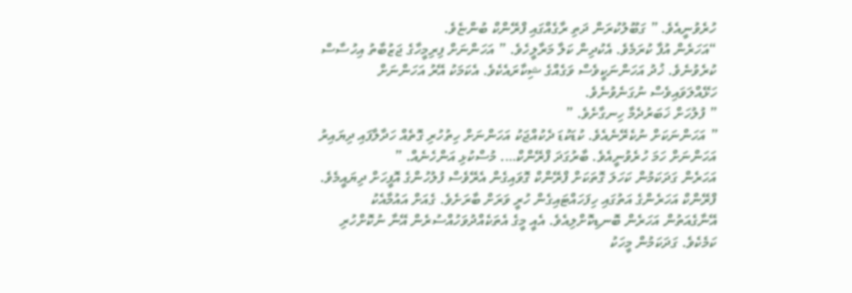ހުރެވުނީއެވެ. ” ގަބޫލުކުރަން ދަތި ރާގެއްގައި ފްރޭންކް ބުންޏެވެ.
“އަހަރެން އުފާ ކުރަމެވެ. އެކުދިން ކަލާ މަރާލީހެވެ. ” އަހަންނަށް ފިރިމީހާގެ ޖަޒުބާތު އިހުސާސް ކުރެވުނެވެ. ޚުދު އަހަންނަކީވެސް ވަގެއްގެ ޝިކާރައެކެވެ. އެކަމަކު އޭރު އަހަންނަށް ހަޅޭއްލަވައިވެސް ނުގަނެވުނެވެ.
” ފުލުހަށް ޚަބަރުދެމާ ހިނގާށެވެ. ”
” އަހަންނަކަށް ނުކެރޭނެއެވެ. ކުޑަކުޑަ ދެކުއްޖަކު އަހަންނަށް ހިތުހުރި ގޮތެއް ހަދާލާފައި ދިޔައިރު އަހަންނަށް ހަމަ ހުރެވުނީއެވެ. ބާރުގަދަ ފްރޭންކް…. މުސްކުޅި އަންހެނެއް. ”
އަހަރެން ގަދަކަމުން ކަހަލަ ގޮތަކަށް ފްރޭންކް ގޮވައިގެން އެރޭވެސް ފުލުހުންގެ އޮފީހަށް ދިޔައީމެވެ. ފްރޭންކް އަހަރެންގެ އަތުގައި ހިފަހައްޓައިގެން ހުރީ ވަރަށް ބާރަށެވެ. ގެއަށް އައުމާއެކު އޭނާގެއަތުން އަހަރެން ބޮނޑިކޮށްލިއެވެ. އެއީ މީގެ އެތަކެއްދުވަހުއްސުރެން އޭނާ ނުކޮށްހުރި ކަމެކެވެ. ގަދަކަމުން މީހަކު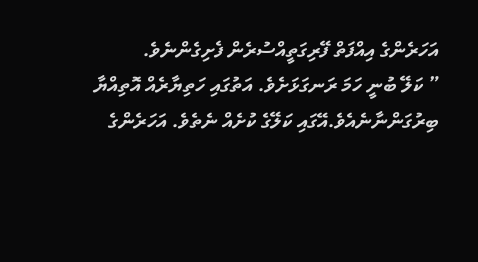އަހަރެންގެ އިއްފަތް ފޭރިގަތީއްސުރެން ފެށިގެންނެވެ.
” ކަލޭ ބުނީ ހަމަ ރަނގަޅަށެވެ. އަތުގައި ހަތިޔާރެއް އޮތިއްޔާ ބިރުގަންނާނެއެވެ.އޭގައި ކަލޭގެ ކުށެއް ނެތެވެ. އަހަރެންގެ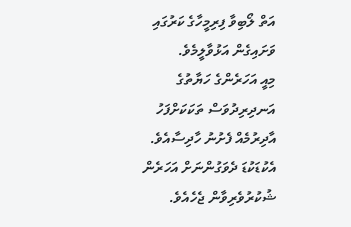އަތް ލޯބިވާ ފިރިމީހާގެ ކަރުގައި ވަށައިގެން އަޅުވާލީމެވެ.
މިއީ އަހަރެންގެ ހަޔާތުގެ އަނދިރިދުވަސް ތަކަކަށްފަހު އާދިރުމެއް ފެށުނު ހާދިސާއެވެ.
އެކުޑަކުޑަ ދެވަގުންނަށް އަހަރެން ޝުކުރުވެރިވާން ޖެހެއެވެ.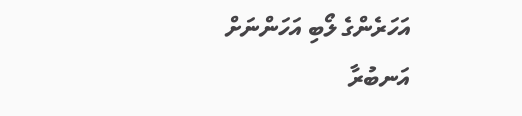އަހަރެންގެ ލޯބި އަހަންނަށް އަނބުރާ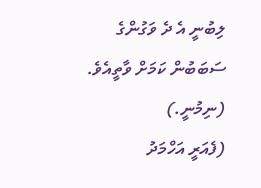ލިބުނީ އެ ދެ ވަގުންގެ ސަބަބުން ކަމަށް ވާތީއެވެ. (ނިމުނީ.)
(ފެއަރީ އަހްމަދު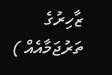ޒާހިރުގެ ތަރުޖަމާއެއް )